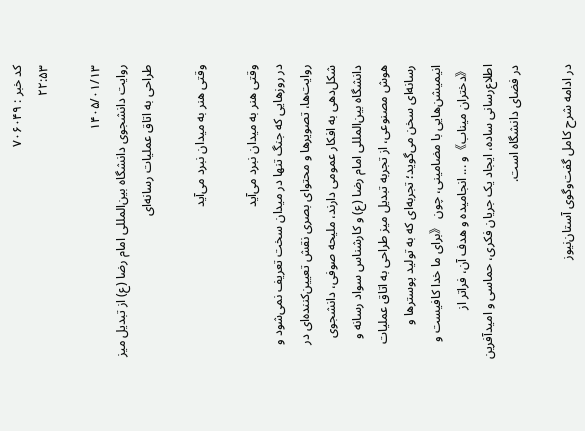کد خبر : ۷۰۶۰۴۹
۲۲:۵۳

۱۴۰۵/۰۱/۱۳
روایت دانشجوی دانشگاه بین‌المللی امام رضا (ع) از تبدیل میز طراحی به اتاق عملیات رسانه‌ای

وقتی هنر به میدان نبرد می‌آید

وقتی هنر به میدان نبرد می‌آید
در روز‌هایی که جنگ تنها در میدان سخت تعریف نمی‌شود و روایت‌ها، تصویر‌ها و محتوای بصری نقش تعیین‌کننده‌ای در شکل‌دهی به افکار عمومی دارند، ملیحه صوفی، دانشجوی دانشگاه بین‌المللی امام رضا (ع) و کارشناس سواد رسانه و هوش مصنوعی، از تجربه تبدیل میز طراحی به اتاق عملیات رسانه‌ای سخن می‌گوید؛ تجربه‌ای که به تولید پوستر‌ها و انیمیشن‌هایی با مضامینی، چون 《برای ما خدا کافیست و 《دختران میناب》و ... انجامیده و هدف آن، فراتر از اطلاع‌رسانی ساده، ایجاد یک جریان فکری، حماسی و امیدآفرین در فضای دانشگاه است.

در ادامه شرح کامل گفت‌وگوی آستان‌نیوز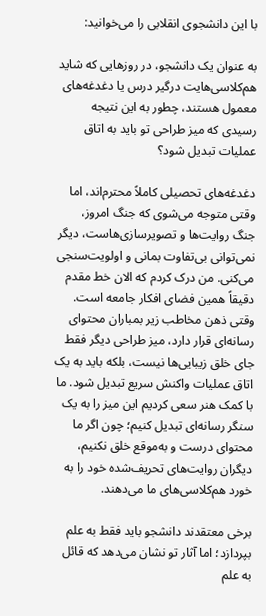با این دانشجوی انقلابی را می‌خوانید:

به عنوان یک دانشجو، در روزهایی که شاید هم‌کلاسی‌هایت درگیر درس یا دغدغه‌های معمول هستند، چطور به این نتیجه رسیدی که میز طراحی تو باید به اتاق عملیات تبدیل شود؟

دغدغه‌های تحصیلی کاملاً محترم‌اند، اما وقتی متوجه می‌شوی که جنگ امروز، جنگ روایت‌ها و تصویرسازی‌هاست، دیگر نمی‌توانی بی‌تفاوت بمانی و اولویت‌سنجی می‌کنی. من درک کردم که الان خط مقدم دقیقاً همین فضای افکار جامعه است. وقتی ذهن مخاطب زیر بمباران محتوای رسانه‌ای قرار دارد، میز طراحی دیگر فقط جای خلق زیبایی‌ها نیست، بلکه باید به یک اتاق عملیات واکنش سریع تبدیل شود. ما با کمک هنر سعی کردیم این میز را به یک سنگر رسانه‌ای تبدیل کنیم؛ چون اگر ما محتوای درست و به‌موقع خلق نکنیم، دیگران روایت‌های تحریف‌شده خود را به خورد هم‌کلاسی‌های ما می‌دهند.

برخی معتقدند دانشجو باید فقط به علم بپردازد؛ اما آثار تو نشان می‌دهد که قائل به علم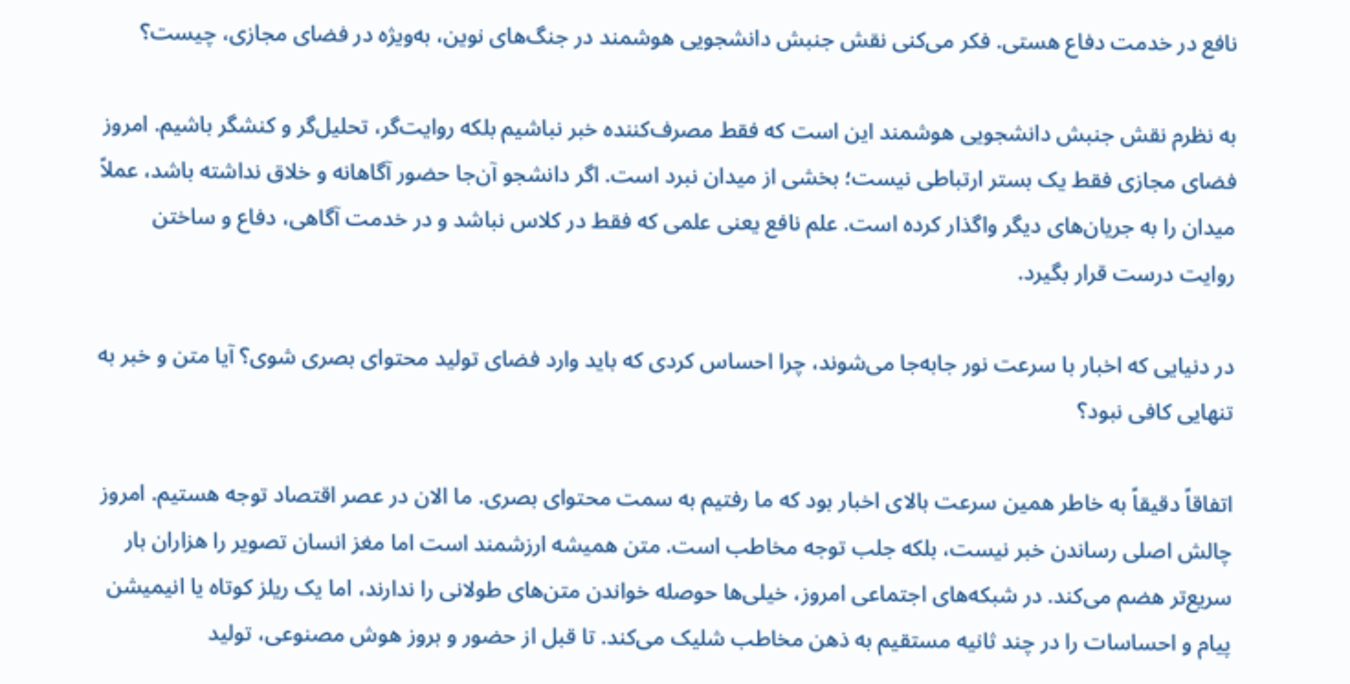نافع در خدمت دفاع هستی. فکر می‌کنی نقش جنبش دانشجویی هوشمند در جنگ‌های نوین، به‌ویژه در فضای مجازی، چیست؟

به نظرم نقش جنبش دانشجویی هوشمند این است که فقط مصرف‌کننده خبر نباشیم بلکه روایت‌گر، تحلیل‌گر و کنشگر باشیم. امروز فضای مجازی فقط یک بستر ارتباطی نیست؛ بخشی از میدان نبرد است. اگر دانشجو آن‌جا حضور آگاهانه و خلاق نداشته باشد، عملاً میدان را به جریان‌های دیگر واگذار کرده است. علم نافع یعنی علمی که فقط در کلاس نباشد و در خدمت آگاهی، دفاع و ساختن روایت درست قرار بگیرد.

در دنیایی که اخبار با سرعت نور جابه‌جا می‌شوند، چرا احساس کردی که باید وارد فضای تولید محتوای بصری شوی؟ آیا متن و خبر به تنهایی کافی نبود؟

اتفاقاً دقیقاً به خاطر همین سرعت بالای اخبار بود که ما رفتیم به سمت محتوای بصری. ما الان در عصر اقتصاد توجه هستیم. امروز چالش اصلی رساندن خبر نیست، بلکه جلب توجه مخاطب است. متن همیشه ارزشمند است اما مغز انسان تصویر را هزاران بار سریع‌تر هضم می‌کند. در شبکه‌های اجتماعی امروز، خیلی‌ها حوصله خواندن متن‌های طولانی را ندارند، اما یک ریلز کوتاه یا انیمیشن پیام و احساسات را در چند ثانیه مستقیم به ذهن مخاطب شلیک می‌کند. تا قبل از حضور و بروز هوش مصنوعی، تولید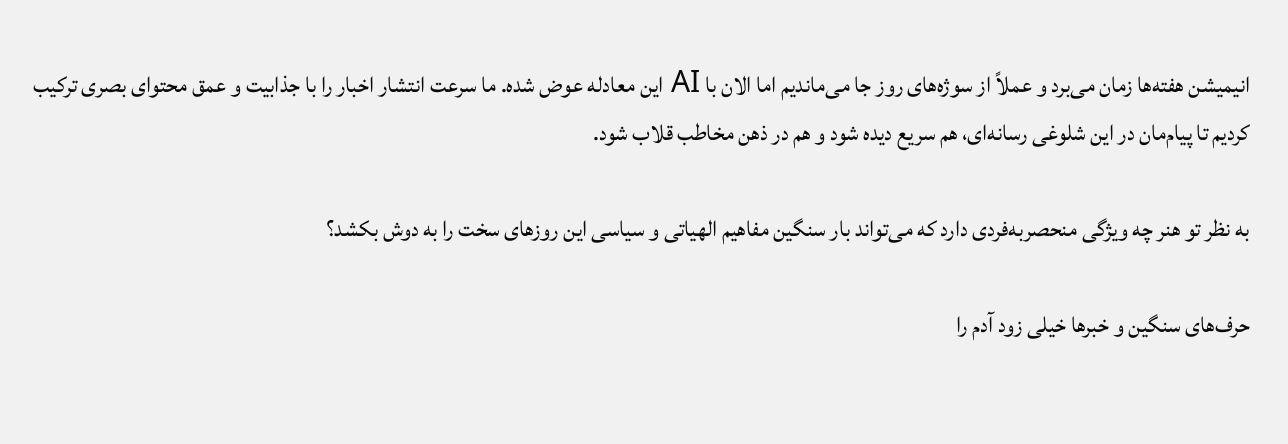انیمیشن هفته‌ها زمان می‌برد و عملاً از سوژه‌های روز جا می‌ماندیم اما الان با AI این معادله عوض شده. ما سرعت انتشار اخبار را با جذابیت و عمق محتوای بصری ترکیب کردیم تا پیام‌مان در این شلوغی رسانه‌ای، هم سریع دیده شود و هم در ذهن مخاطب قلاب شود.

به نظر تو هنر چه ویژگی منحصربه‌فردی دارد که می‌تواند بار سنگین مفاهیم الهیاتی و سیاسی این روزهای سخت را به دوش بکشد؟

حرف‌های سنگین و خبرها خیلی زود آدم را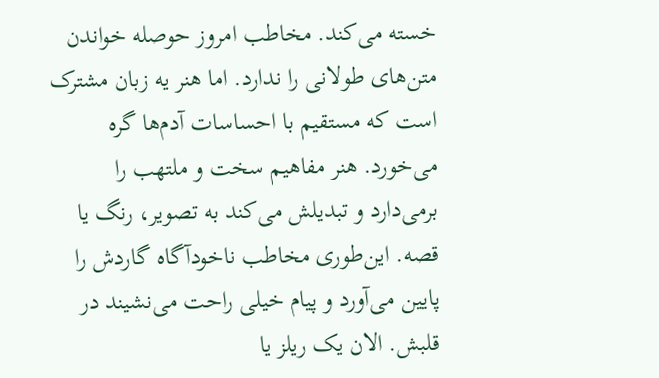خسته می‌کند. مخاطب امروز حوصله خواندن متن‌های طولانی را ندارد. اما هنر یه زبان مشترک است که مستقیم با احساسات آدم‌ها گره می‌خورد. هنر مفاهیم سخت و ملتهب را برمی‌دارد و تبدیلش می‌کند به تصویر، رنگ یا قصه. این‌طوری مخاطب ناخودآگاه گاردش را پایین می‌آورد و پیام خیلی راحت می‌نشیند در قلبش. الان یک ریلز یا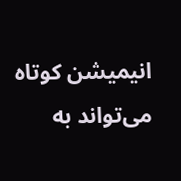انیمیشن کوتاه می‌تواند به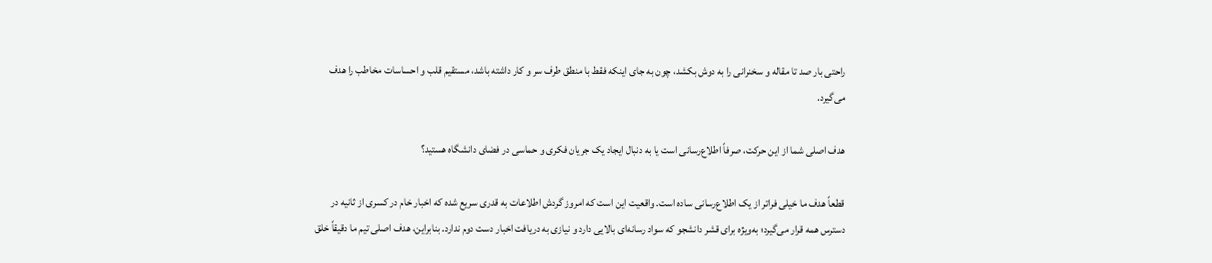راحتی بار صد تا مقاله و سخنرانی را به دوش بکشد، چون به جای اینکه فقط با منطق طرف سر و کار داشته باشد، مستقیم قلب و احساسات مخاطب را هدف می‌گیرد.

هدف اصلی شما از این حرکت، صرفاً اطلاع‌رسانی است یا به دنبال ایجاد یک جریان فکری و حماسی در فضای دانشگاه هستید؟

قطعاً هدف ما خیلی فراتر از یک اطلاع‌رسانی ساده است. واقعیت این است که امروز گردش اطلاعات به قدری سریع شده که اخبار خام در کسری از ثانیه در دسترس همه قرار می‌گیرد؛ به‌ویژه برای قشر دانشجو که سواد رسانه‌ای بالایی دارد و نیازی به دریافت اخبار دست دوم ندارد. بنابراین، هدف اصلی تیم ما دقیقاً خلق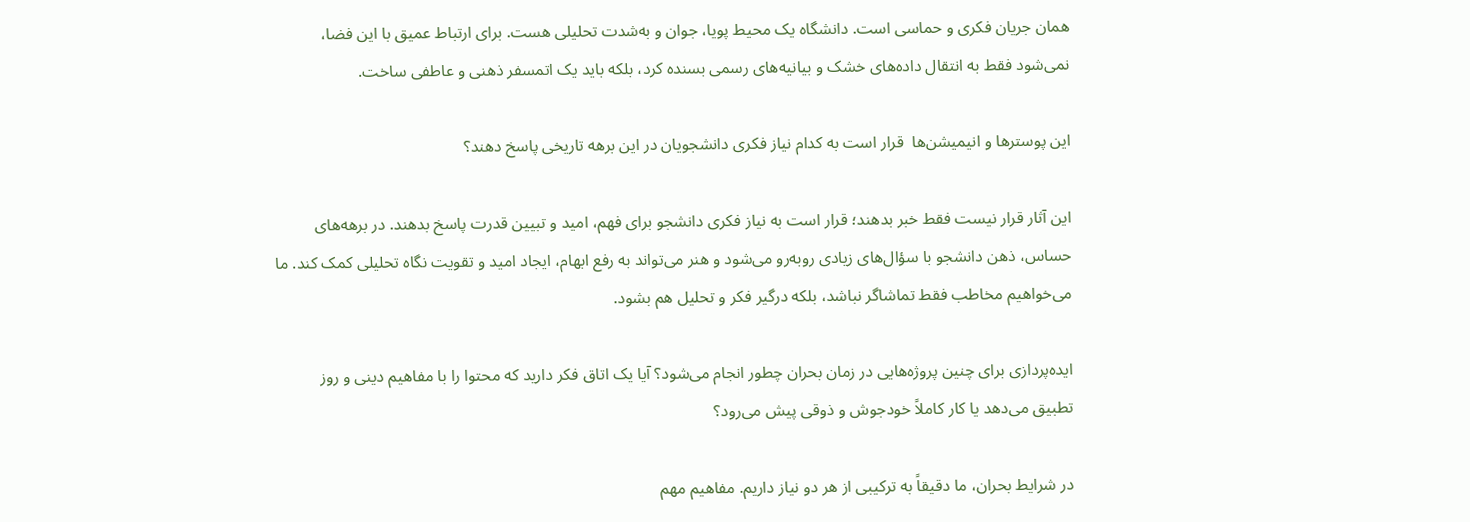همان جریان فکری و حماسی است. دانشگاه یک محیط پویا، جوان و به‌شدت تحلیلی هست. برای ارتباط عمیق با این فضا، نمی‌شود فقط به انتقال داده‌های خشک و بیانیه‌های رسمی بسنده کرد، بلکه باید یک اتمسفر ذهنی و عاطفی ساخت.

این پوسترها و انیمیشن‌ها  قرار است به کدام نیاز فکری دانشجویان در این برهه تاریخی پاسخ دهند؟

این آثار قرار نیست فقط خبر بدهند؛ قرار است به نیاز فکری دانشجو برای فهم، امید و تبیین قدرت پاسخ بدهند. در برهه‌های حساس، ذهن دانشجو با سؤال‌های زیادی روبه‌رو می‌شود و هنر می‌تواند به رفع ابهام، ایجاد امید و تقویت نگاه تحلیلی کمک کند. ما می‌خواهیم مخاطب فقط تماشاگر نباشد، بلکه درگیر فکر و تحلیل هم بشود.

ایده‌پردازی برای چنین پروژه‌هایی در زمان بحران چطور انجام می‌شود؟ آیا یک اتاق فکر دارید که محتوا را با مفاهیم دینی و روز تطبیق می‌دهد یا کار کاملاً خودجوش و ذوقی پیش می‌رود؟

در شرایط بحران، ما دقیقاً به ترکیبی از هر دو نیاز داریم. مفاهیم مهم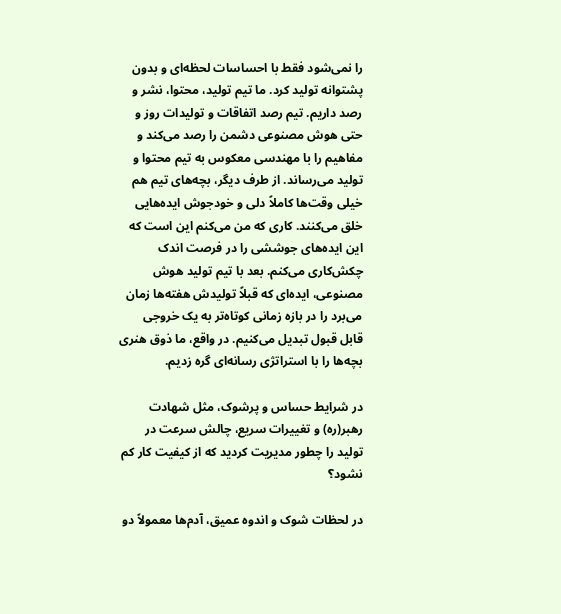را نمی‌شود فقط با احساسات لحظه‌ای و بدون پشتوانه تولید کرد. ما تیم تولید، محتوا، نشر و رصد داریم. تیم رصد اتفاقات و تولیدات روز و حتی هوش مصنوعی دشمن را رصد می‌کند و مفاهیم را با مهندسی معکوس به تیم محتوا و تولید می‌رساند. از طرف دیگر، بچه‌های تیم هم خیلی وقت‌ها کاملاً دلی و خودجوش ایده‌هایی خلق می‌کنند. کاری که من می‌کنم این است که این ایده‌های جوششی را در فرصت اندک چکش‌کاری می‌کنم. بعد با تیم تولید هوش مصنوعی، ایده‌ای که قبلاً تولیدش هفته‌ها زمان می‌برد را در بازه زمانی کوتاه‌تر به یک خروجی قابل قبول تبدیل می‌کنیم. در واقع، ما ذوق هنری بچه‌ها را با استراتژی رسانه‌ای گره زدیم.

در شرایط حساس و پرشوک، مثل شهادت رهبر(ره) و تغییرات سریع، چالش سرعت در تولید را چطور مدیریت کردید که از کیفیت کار کم نشود؟

در لحظات شوک و اندوه عمیق، آدم‌ها معمولاً دو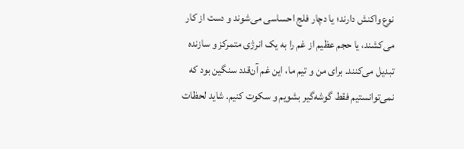نوع واکنش دارند؛ یا دچار فلج احساسی می‌شوند و دست از کار می‌کشند، یا حجم عظیم از غم را به یک انرژی متمرکز و سازنده تبدیل می‌کنند. برای من و تیم ما، این غم آن‌قدد سنگین بود که نمی‌توانستیم فقط گوشه‌گیر بشویم و سکوت کنیم. شاید لحظات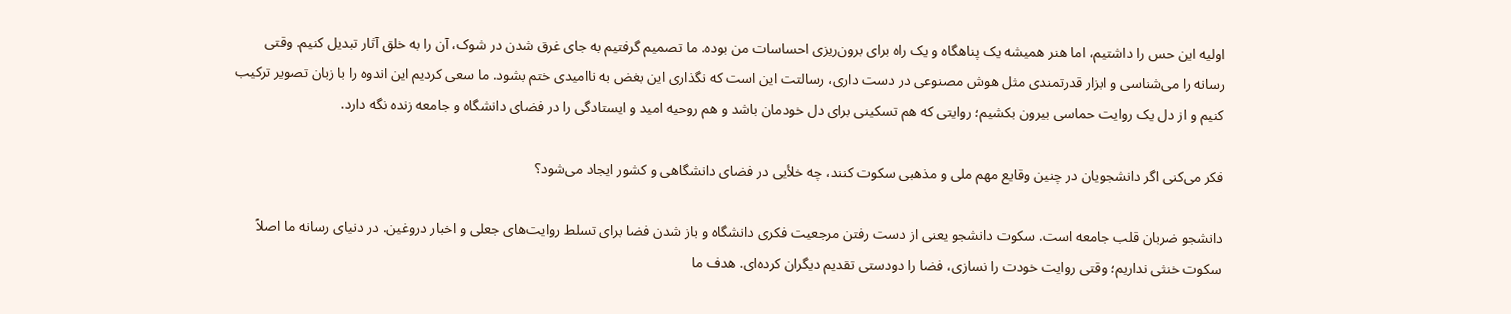اولیه این حس را داشتیم، اما هنر همیشه یک پناهگاه و یک راه برای برون‌ریزی احساسات من بوده. ما تصمیم گرفتیم به جای غرق شدن در شوک، آن را به خلق آثار تبدیل کنیم. وقتی رسانه را می‌شناسی و ابزار قدرتمندی مثل هوش مصنوعی در دست داری، رسالتت این است که نگذاری این بغض به ناامیدی ختم بشود. ما سعی کردیم این اندوه را با زبان تصویر ترکیب کنیم و از دل یک روایت حماسی بیرون بکشیم؛ روایتی که هم تسکینی برای دل خودمان باشد و هم روحیه امید و ایستادگی را در فضای دانشگاه و جامعه زنده نگه دارد.

فکر می‌کنی اگر دانشجویان در چنین وقایع مهم ملی و مذهبی سکوت کنند، چه خلأیی در فضای دانشگاهی و کشور ایجاد می‌شود؟

دانشجو ضربان قلب جامعه است. سکوت دانشجو یعنی از دست رفتن مرجعیت فکری دانشگاه و باز شدن فضا برای تسلط روایت‌های جعلی و اخبار دروغین. در دنیای رسانه ما اصلاً سکوت خنثی نداریم؛ وقتی روایت خودت را نسازی، فضا را دودستی تقدیم دیگران کرده‌ای. هدف ما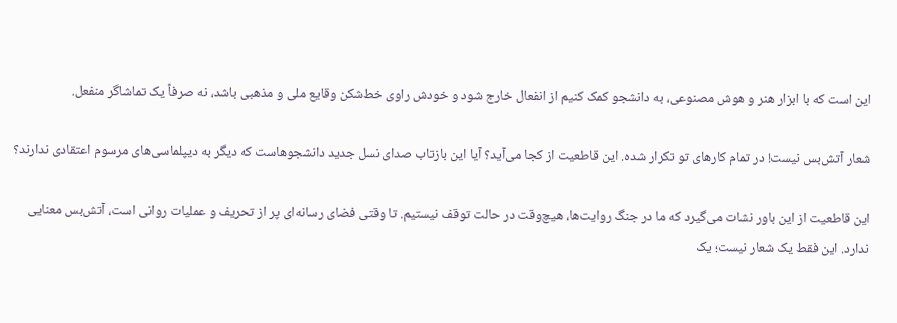این است که با ابزار هنر و هوش مصنوعی، به دانشجو کمک کنیم از انفعال خارج شود و خودش راوی خط‌شکن وقایع ملی و مذهبی باشد، نه صرفاً یک تماشاگر منفعل.

شعار آتش‌بس نیست! در تمام کارهای تو تکرار شده. این قاطعیت از کجا می‌آید؟ آیا این بازتاب صدای نسل جدید دانشجوهاست که دیگر به دیپلماسی‌های مرسوم اعتقادی ندارند؟

این قاطعیت از این باور نشات می‌گیرد که ما در جنگ روایت‌ها، هیچ‌وقت در حالت توقف نیستیم. تا وقتی فضای رسانه‌ای پر از تحریف و عملیات روانی است، آتش‌بس معنایی ندارد. این فقط یک شعار نیست؛ یک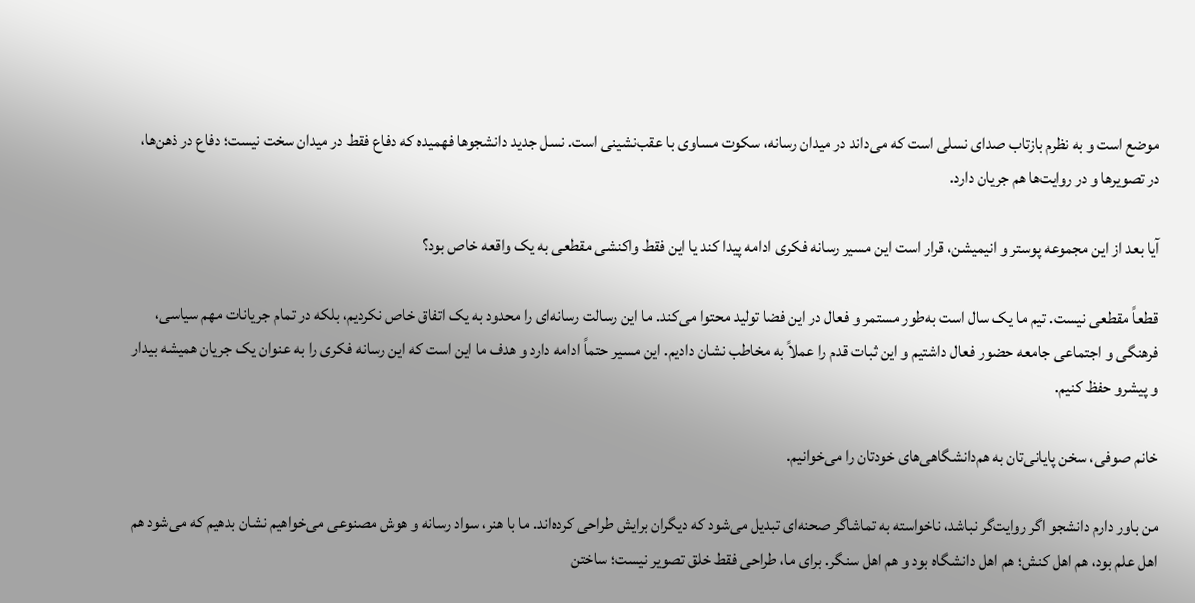موضع است و به نظرم بازتاب صدای نسلی است که می‌داند در میدان رسانه، سکوت مساوی با عقب‌نشینی است. نسل جدید دانشجوها فهمیده که دفاع فقط در میدان سخت نیست؛ دفاع در ذهن‌ها، در تصویرها و در روایت‌ها هم جریان دارد.

آیا بعد از این مجموعه پوستر و انیمیشن، قرار است این مسیر رسانه فکری ادامه پیدا کند یا این فقط واکنشی مقطعی به یک واقعه خاص بود؟

قطعاً مقطعی نیست. تیم ما یک سال است به‌طور مستمر و فعال در این فضا تولید محتوا می‌کند. ما این رسالت رسانه‌ای را محدود به یک اتفاق خاص نکردیم، بلکه در تمام جریانات مهم سیاسی، فرهنگی و اجتماعی جامعه حضور فعال داشتیم و این ثبات قدم را عملاً به مخاطب نشان دادیم. این مسیر حتماً ادامه دارد و هدف ما این است که این رسانه فکری را به عنوان یک جریان همیشه بیدار و پیشرو حفظ کنیم.

خانم صوفی، سخن پایانی‌تان به هم‌دانشگاهی‌های خودتان را می‌خوانیم.

من باور دارم دانشجو اگر روایت‌گر نباشد، ناخواسته به تماشاگر صحنه‌ای تبدیل می‌شود که دیگران برایش طراحی کرده‌اند. ما با هنر، سواد رسانه و هوش مصنوعی می‌خواهیم نشان بدهیم که می‌شود هم اهل علم بود، هم اهل کنش؛ هم اهل دانشگاه بود و هم اهل سنگر. برای ما، طراحی فقط خلق تصویر نیست؛ ساختن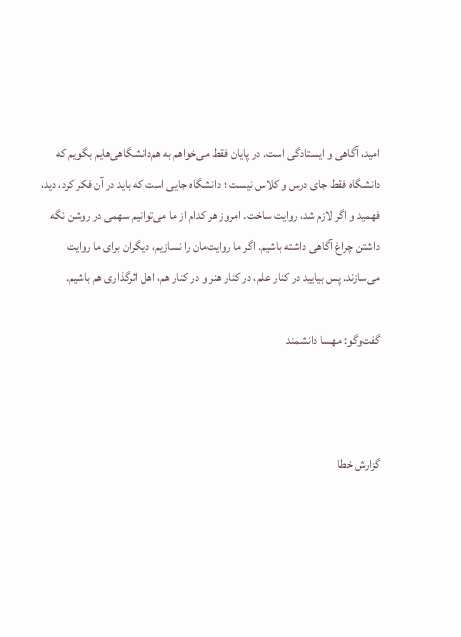امید، آگاهی و ایستادگی است. در پایان فقط می‌خواهم به هم‌دانشگاهی‌هایم بگویم که دانشگاه فقط جای درس و کلاس نیست ؛ دانشگاه جایی است که باید در آن فکر کرد، دید، فهمید و اگر لازم شد، روایت ساخت. امروز هر کدام از ما می‌توانیم سهمی در روشن نگه داشتن چراغ آگاهی داشته باشیم. اگر ما روایت‌مان را نسازیم، دیگران برای ما روایت می‌سازند. پس بیایید در کنار علم، در کنار هنر و در کنار هم، اهل اثرگذاری هم باشیم.

گفت‌وگو: مهسا دانشمند



گزارش خطا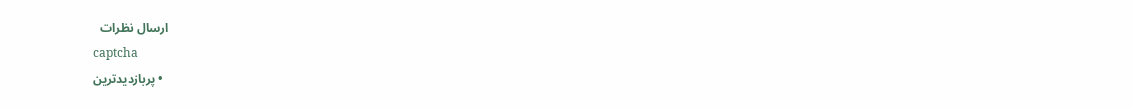ارسال نظرات
captcha
  • پربازدیدترین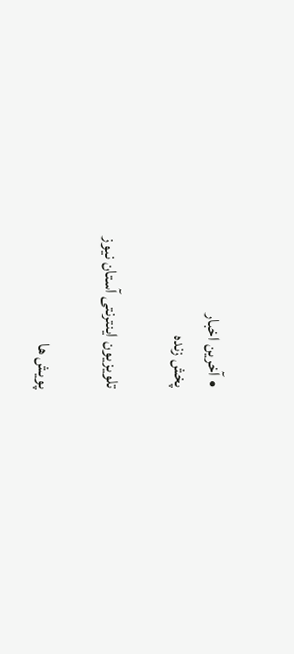• آخرین اخبار
پخش زنده

تلویزیون اینترنتی آستان نیوز

پویش ها